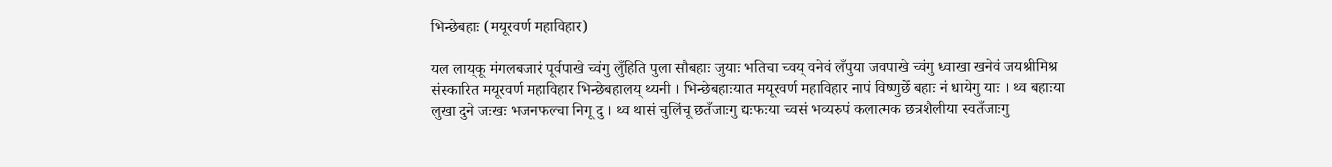भिन्छेबहाः (मयूरवर्ण महाविहार)

यल लाय्‌कू मंगलबजारं पूर्वपाखे च्वंगु लुँहिति पुला सौबहाः जुयाः भतिचा च्वय्‌ वनेवं लँपुया जवपाखे च्वंगु ध्वाखा खनेवं जयश्रीमिश्र संस्कारित मयूरवर्ण महाविहार भिन्छेबहालय्‌ थ्यनी । भिन्छेबहाःयात मयूरवर्ण महाविहार नापं विष्णुछेँ बहाः नं धायेगु याः । थ्व बहाःया लुखा दुने जःखः भजनफल्चा निगू दु । थ्व थासं चुलिंचू छतँजाःगु द्यःफःया च्वसं भव्यरुपं कलात्मक छत्रशैलीया स्वतँजाःगु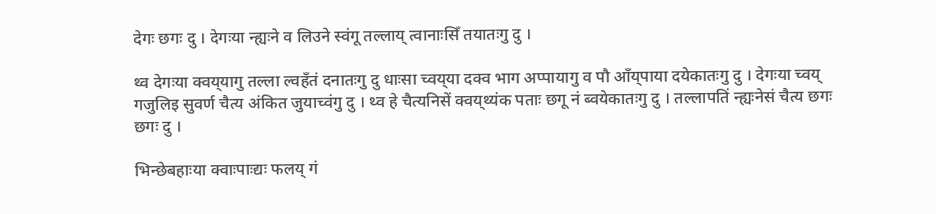देगः छगः दु । देगःया न्ह्यःने व लिउने स्वंगू तल्लाय्‌ त्वानाःसिँ तयातःगु दु ।

थ्व देगःया क्वय्‌यागु तल्ला ल्वहँतं दनातःगु दु धाःसा च्वय्‌या दक्व भाग अप्पायागु व पौ आँय्‌पाया दयेकातःगु दु । देगःया च्वय्‌ गजुलिइ सुवर्ण चैत्य अंकित जुयाच्वंगु दु । थ्व हे चैत्यनिसें क्वय्‌थ्यंक पताः छगू नं ब्वयेकातःगु दु । तल्लापतिं न्ह्यःनेसं चैत्य छगः छगः दु ।

भिन्छेबहाःया क्वाःपाःद्यः फलय्‌ गं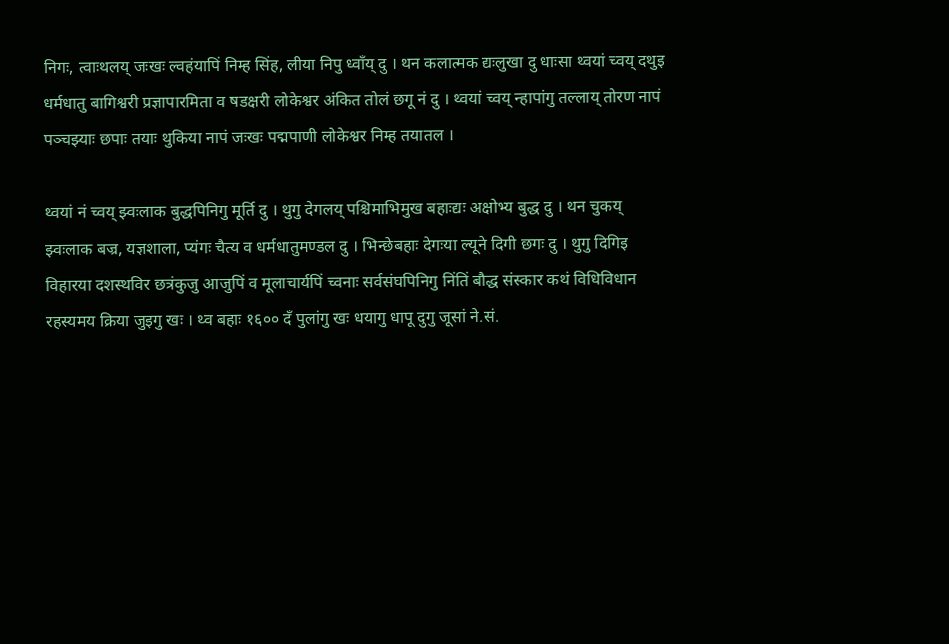निगः, त्वाःथलय्‌ जःखः ल्वहंयापिं निम्ह सिंह, लीया निपु ध्वाँय्‌ दु । थन कलात्मक द्यःलुखा दु धाःसा थ्वयां च्वय्‌ दथुइ धर्मधातु बागिश्वरी प्रज्ञापारमिता व षडक्षरी लोकेश्वर अंकित तोलं छगू नं दु । थ्वयां च्वय्‌ न्हापांगु तल्लाय्‌ तोरण नापं पञ्चझ्याः छपाः तयाः थुकिया नापं जःखः पद्मपाणी लोकेश्वर निम्ह तयातल ।

थ्वयां नं च्वय्‌ झ्वःलाक बुद्धपिनिगु मूर्ति दु । थुगु देगलय्‌ पश्चिमाभिमुख बहाःद्यः अक्षोभ्य बुद्ध दु । थन चुकय्‌ झ्वःलाक बज्र, यज्ञशाला, प्यंगः चैत्य व धर्मधातुमण्डल दु । भिन्छेबहाः देगःया ल्यूने दिगी छगः दु । थुगु दिगिइ विहारया दशस्थविर छत्रंकुजु आजुपिं व मूलाचार्यपिं च्वनाः सर्वसंघपिनिगु निंतिं बौद्ध संस्कार कथं विधिविधान रहस्यमय क्रिया जुइगु खः । थ्व बहाः १६०० दँ पुलांगु खः धयागु धापू दुगु जूसां ने.सं.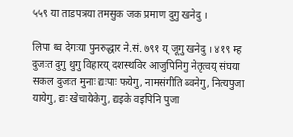५५९ या ताडपत्रया तमसुक जक प्रमाण दुगु खनेदु ।

लिपा थ्व देगःया पुनरुद्धार ने.सं. ७९१ य्‌ जूगु खनेदु । ४१९ म्ह दुजःत दुगु थुगु विहारय्‌ दशस्थविर आजुपिनिगु नेतृत्वय्‌ संघया सकल दुजःत मुनाः द्यःपाः फयेगु, नामसंगीति ब्वनेगु, नित्यपुजा यायेगु, द्यः खेचायेकेगु, द्यइके वइपिनि पुजा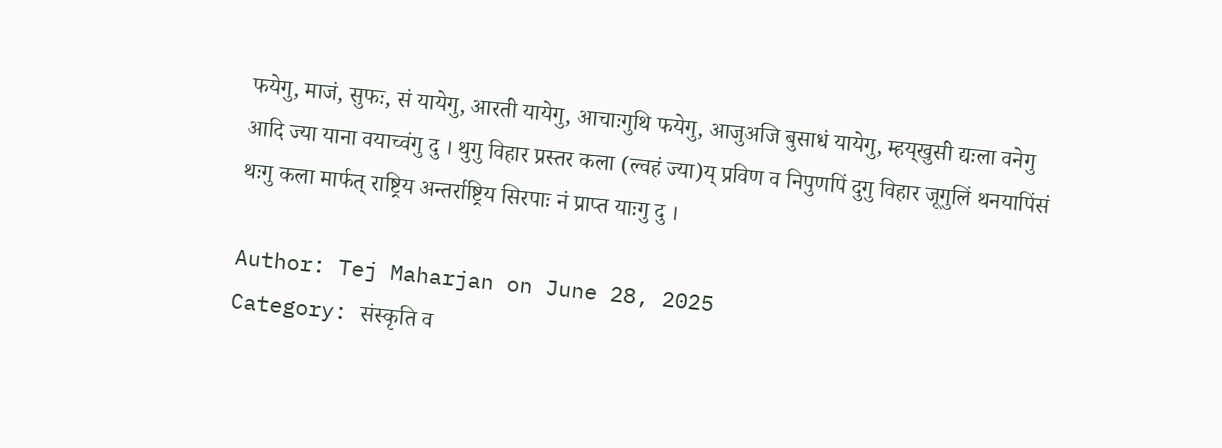फयेगु, माजं, सुफः, सं यायेगु, आरती यायेगु, आचाःगुथि फयेगु, आजुअजि बुसाधं यायेगु, म्हय्‌खुसी द्यःला वनेगु आदि ज्या याना वयाच्वंगु दु । थुगु विहार प्रस्तर कला (ल्वहं ज्या)य्‌ प्रविण व निपुणपिं दुगु विहार जूगुलिं थनयापिंसं थःगु कला मार्फत् राष्ट्रिय अन्तर्राष्ट्रिय सिरपाः नं प्राप्त याःगु दु ।

Author: Tej Maharjan on June 28, 2025
Category: संस्कृति व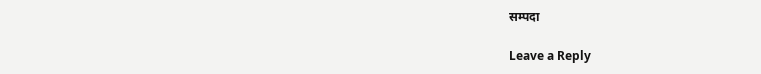सम्पदा

Leave a Reply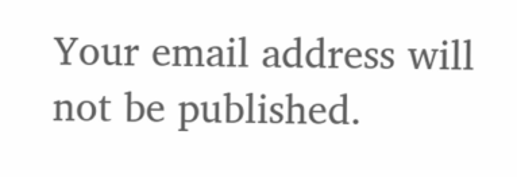Your email address will not be published.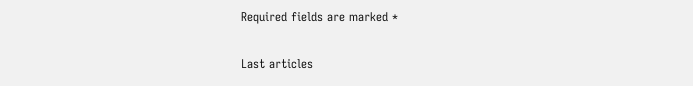Required fields are marked *

Last articles